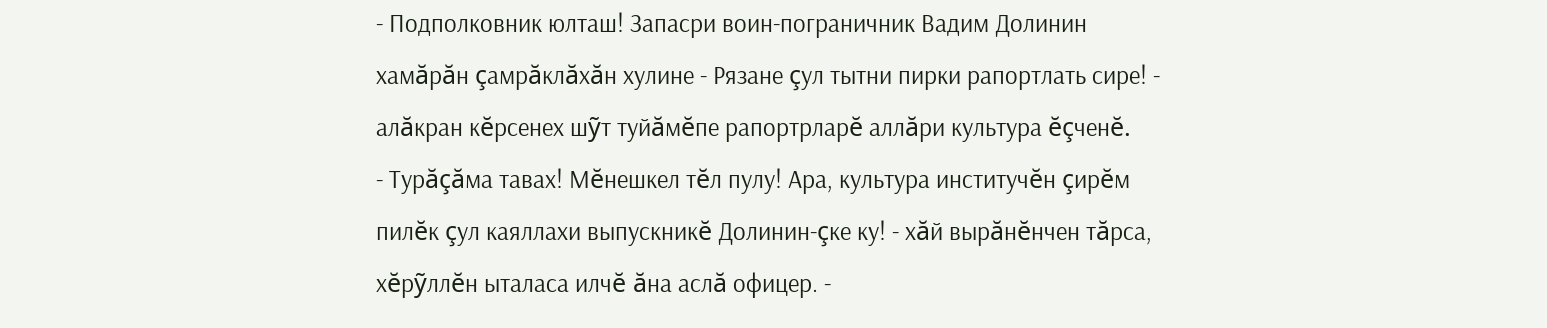- Подполковник юлташ! Запасри воин-пограничник Вадим Долинин хамăрăн çамрăклăхăн хулине - Рязане çул тытни пирки рапортлать сире! - алăкран кĕрсенех шỹт туйăмĕпе рапортрларĕ аллăри культура ĕçченĕ.
- Турăçăма тавах! Мĕнешкел тĕл пулу! Ара, культура институчĕн çирĕм пилĕк çул каяллахи выпускникĕ Долинин-çке ку! - хăй вырăнĕнчен тăрса, хĕрỹллĕн ыталаса илчĕ ăна аслă офицер. -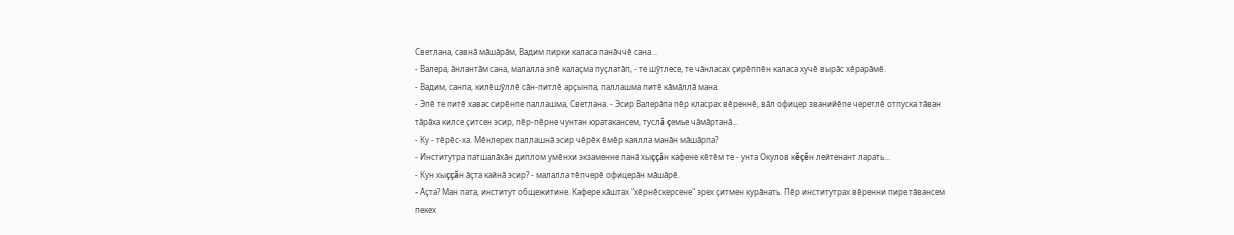Светлана, савнă мăшăрăм, Вадим пирки каласа панăччĕ сана...
- Валера, ăнлантăм сана, малалла эпĕ калаçма пуçлатăп, - те шỹтлесе, те чăнласах çирĕппĕн каласа хучĕ вырăс хĕрарăмĕ.
- Вадим, санпа, килĕшỹллĕ сăн-питлĕ арçынпа, паллашма питĕ кăмăллă мана.
- Эпĕ те питĕ хавас сирĕнпе паллашма, Светлана. - Эсир Валерăпа пĕр класрах вĕреннĕ, вăл офицер званийĕпе черетлĕ отпуска тăван тăрăха килсе çитсен эсир, пĕр-пĕрне чунтан юратакансем, туслă çемье чăмăртанă...
- Ку - тĕрĕс-ха. Мĕнлерех паллашнă эсир чĕрĕк ĕмĕр каялла манăн мăшăрпа?
- Институтра патшалăхăн диплом умĕнхи экзаменне панă хыççăн кафене кĕтĕм те - унта Окулов кĕçĕн лейтенант ларать...
- Кун хыççăн ăçта кайнă эсир? - малалла тĕпчерĕ офицерăн мăшăрĕ.
- Ăçта? Ман пата, институт общежитине. Кафере кăштах "хĕрнĕскерсене" эрех çитмен курăнать. Пĕр институтрах вĕренни пире тăвансем пекех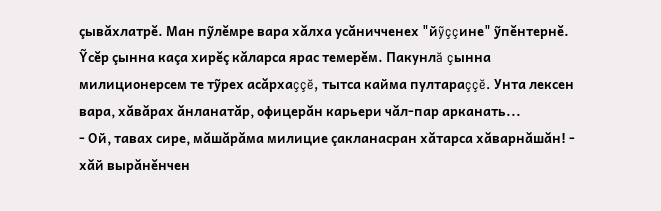çывăхлатрĕ. Ман пỹлĕмре вара хăлха усăничченех "йỹççине" ỹпĕнтернĕ. Ỹсĕр çынна каçа хирĕç кăларса ярас темерĕм. Пакунлă çынна милиционерсем те тỹрех асăрхаççĕ, тытса кайма пултараççĕ. Унта лексен вара, хăвăрах ăнланатăр, офицерăн карьери чăл-пар арканать...
- Ой, тавах сире, мăшăрăма милицие çакланасран хăтарса хăварнăшăн! - хăй вырăнĕнчен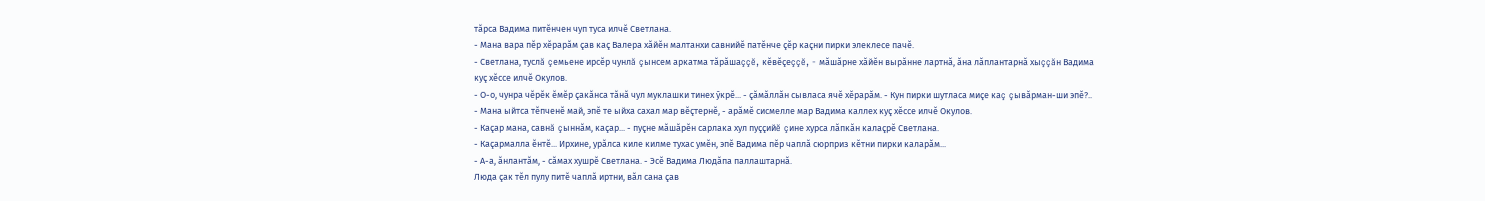тăрса Вадима питĕнчен чуп туса илчĕ Светлана.
- Мана вара пĕр хĕрарăм çав каç Валера хăйĕн малтанхи савнийĕ патĕнче çĕр каçни пирки элеклесе пачĕ.
- Светлана, туслă çемьене ирсĕр чунлă çынсем аркатма тăрăшаççĕ, кĕвĕçеççĕ, - мăшăрне хăйĕн вырăнне лартнă, ăна лăплантарнă хыççăн Вадима куç хĕссе илчĕ Окулов.
- О-о, чунра чĕрĕк ĕмĕр çакăнса тăнă чул муклашки тинех ỹкрĕ... - çăмăллăн сывласа ячĕ хĕрарăм. - Кун пирки шутласа миçе каç çывăрман-ши эпĕ?..
- Мана ыйтса тĕпченĕ май, эпĕ те ыйха сахал мар вĕçтернĕ, - арăмĕ сисмелле мар Вадима каллех куç хĕссе илчĕ Окулов.
- Каçар мана, савнă çыннăм, каçар... - пуçне мăшăрĕн сарлака хул пуççийĕ çине хурса лăпкăн калаçрĕ Светлана.
- Каçармалла ĕнтĕ... Ирхине, урăлса киле килме тухас умĕн, эпĕ Вадима пĕр чаплă сюрприз кĕтни пирки каларăм...
- А-а, ăнлантăм, - сăмах хушрĕ Светлана. - Эсĕ Вадима Людăпа паллаштарнă.
Люда çак тĕл пулу питĕ чаплă иртни, вăл сана çав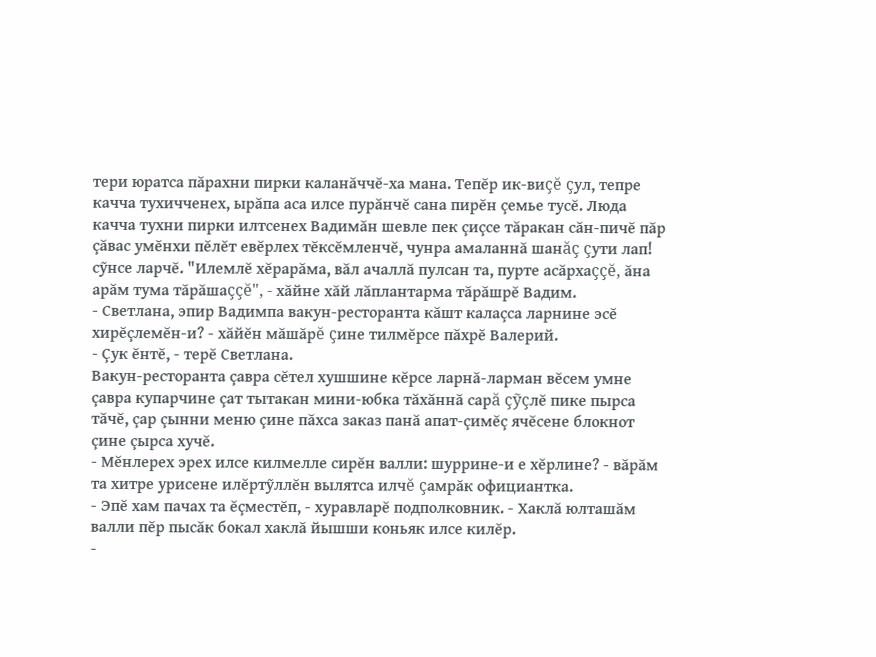тери юратса пăрахни пирки каланăччĕ-ха мана. Тепĕр ик-виçĕ çул, тепре качча тухичченех, ырăпа аса илсе пурăнчĕ сана пирĕн çемье тусĕ. Люда качча тухни пирки илтсенех Вадимăн шевле пек çиçсе тăракан сăн-пичĕ пăр çăвас умĕнхи пĕлĕт евĕрлех тĕксĕмленчĕ, чунра амаланнă шанăç çути лап! сỹнсе ларчĕ. "Илемлĕ хĕрарăма, вăл ачаллă пулсан та, пурте асăрхаççĕ, ăна арăм тума тăрăшаççĕ", - хăйне хăй лăплантарма тăрăшрĕ Вадим.
- Светлана, эпир Вадимпа вакун-ресторанта кăшт калаçса ларнине эсĕ хирĕçлемĕн-и? - хăйĕн мăшăрĕ çине тилмĕрсе пăхрĕ Валерий.
- Çук ĕнтĕ, - терĕ Светлана.
Вакун-ресторанта çавра сĕтел хушшине кĕрсе ларнă-ларман вĕсем умне çавра купарчине çат тытакан мини-юбка тăхăннă сарă çỹçлĕ пике пырса тăчĕ, çар çынни меню çине пăхса заказ панă апат-çимĕç ячĕсене блокнот çине çырса хучĕ.
- Мĕнлерех эрех илсе килмелле сирĕн валли: шуррине-и е хĕрлине? - вăрăм та хитре урисене илĕртỹллĕн вылятса илчĕ çамрăк официантка.
- Эпĕ хам пачах та ĕçместĕп, - хуравларĕ подполковник. - Хаклă юлташăм валли пĕр пысăк бокал хаклă йышши коньяк илсе килĕр.
-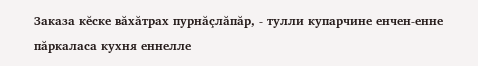Заказа кĕске вăхăтрах пурнăçлăпăр, - тулли купарчине енчен-енне пăркаласа кухня еннелле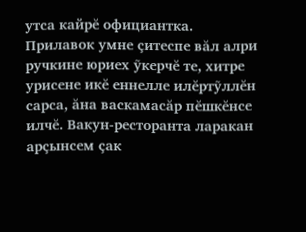утса кайрĕ официантка. Прилавок умне çитеспе вăл алри ручкине юриех ỹкерчĕ те, хитре урисене икĕ еннелле илĕртỹллĕн сарса, ăна васкамасăр пĕшкĕнсе илчĕ. Вакун-ресторанта ларакан арçынсем çак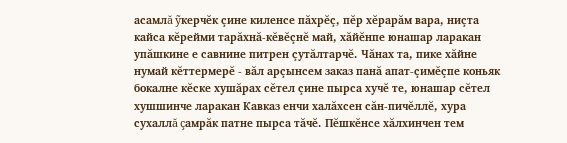асамлă ỹкерчĕк çине киленсе пăхрĕç, пĕр хĕрарăм вара, ниçта кайса кĕрейми тарăхнă-кĕвĕçнĕ май, хăйĕнпе юнашар ларакан упăшкине е савнине питрен çутăлтарчĕ. Чăнах та, пике хăйне нумай кĕттермерĕ - вăл арçынсем заказ панă апат-çимĕçпе коньяк бокалне кĕске хушăрах сĕтел çине пырса хучĕ те, юнашар сĕтел хушшинче ларакан Кавказ енчи халăхсен сăн-пичĕллĕ, хура сухаллă çамрăк патне пырса тăчĕ. Пĕшкĕнсе хăлхинчен тем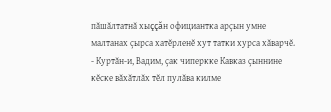пăшăлтатнă хыççăн официантка арçын умне малтанах çырса хатĕрленĕ хут татки хурса хăварчĕ.
- Куртăн-и, Вадим, çак чиперкке Кавказ çыннине кĕске вăхăтлăх тĕл пулăва килме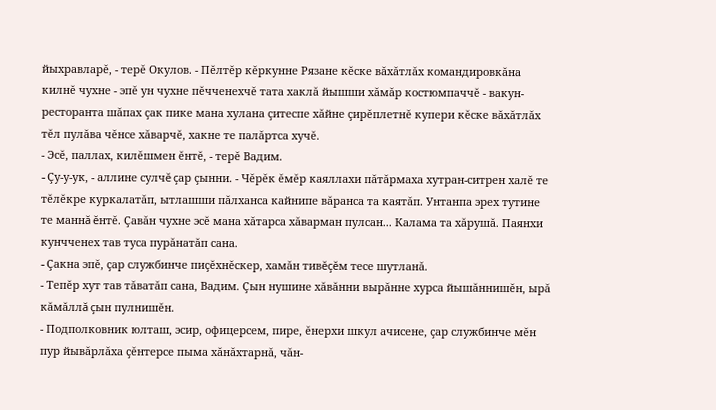йыхравларĕ, - терĕ Окулов. - Пĕлтĕр кĕркунне Рязане кĕске вăхăтлăх командировкăна килнĕ чухне - эпĕ ун чухне пĕчченехчĕ тата хаклă йышши хăмăр костюмпаччĕ - вакун-ресторанта шăпах çак пике мана хулана çитеспе хăйне çирĕплетнĕ купери кĕске вăхăтлăх тĕл пулăва чĕнсе хăварчĕ, хакне те палăртса хучĕ.
- Эсĕ, паллах, килĕшмен ĕнтĕ, - терĕ Вадим.
- Çу-у-ук, - аллине сулчĕ çар çынни. - Чĕрĕк ĕмĕр каяллахи пăтăрмаха хутран-ситрен халĕ те тĕлĕкре куркалатăп, ытлашши пăлханса кайнипе вăранса та каятăп. Унтанпа эрех тутине те маннă ĕнтĕ. Çавăн чухне эсĕ мана хăтарса хăварман пулсан... Калама та хăрушă. Паянхи кунчченех тав туса пурăнатăп сана.
- Çакна эпĕ, çар службинче пиçĕхнĕскер, хамăн тивĕçĕм тесе шутланă.
- Тепĕр хут тав тăватăп сана, Вадим. Çын нушине хăвăнни вырăнне хурса йышăннишĕн, ырă кăмăллă çын пулнишĕн.
- Подполковник юлташ, эсир, офицерсем, пире, ĕнерхи шкул ачисене, çар службинче мĕн пур йывăрлăха çĕнтерсе пыма хăнăхтарнă, чăн-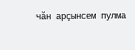чăн арçынсем пулма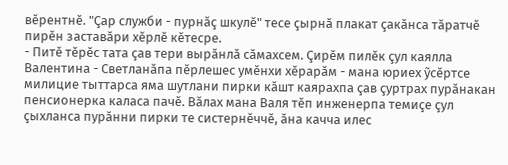вĕрентнĕ. "Çар служби - пурнăç шкулĕ" тесе çырнă плакат çакăнса тăратчĕ пирĕн заставăри хĕрлĕ кĕтесре.
- Питĕ тĕрĕс тата çав тери вырăнлă сăмахсем. Çирĕм пилĕк çул каялла Валентина - Светланăпа пĕрлешес умĕнхи хĕрарăм - мана юриех ỹсĕртсе милицие тыттарса яма шутлани пирки кăшт каярахпа çав çуртрах пурăнакан пенсионерка каласа пачĕ. Вăлах мана Валя тĕп инженерпа темиçе çул çыхланса пурăнни пирки те систернĕччĕ, ăна качча илес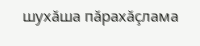шухăша пăрахăçлама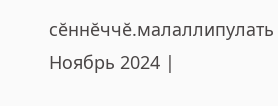сĕннĕччĕ.малаллипулать
Ноябрь 2024 |